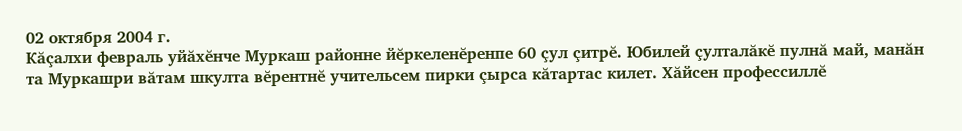02 октября 2004 г.
Кăçалхи февраль уйăхĕнче Муркаш районне йĕркеленĕренпе 60 çул çитрĕ. Юбилей çулталăкĕ пулнă май, манăн та Муркашри вăтам шкулта вĕрентнĕ учительсем пирки çырса кăтартас килет. Хăйсен профессиллĕ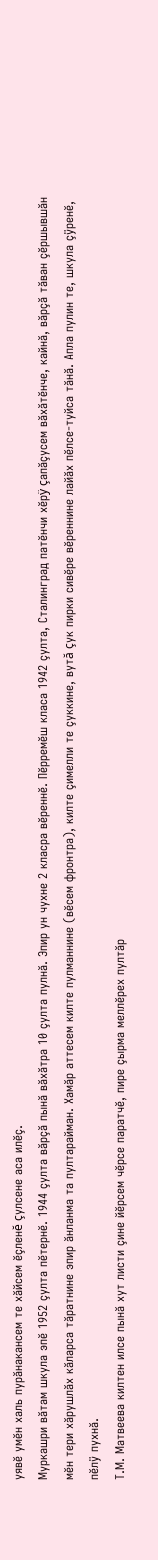уявĕ умĕн халь пурăнакансем те хăйсем ĕçленĕ çулсене аса илĕç.
Муркашри вăтам шкула эпĕ 1952 çулта пĕтернĕ. 1944 çулта вăрçă пынă вăхăтра 10 çулта пулнă. Эпир ун чухне 2 класра вĕреннĕ. Пĕрремĕш класа 1942 çулта, Сталинград патĕнчи хĕрÿ çапăçусем вăхăтĕнче, кайнă, вăрçă тăван çĕршывшăн мĕн тери хăрушлăх кăларса тăратнине эпир ăнланма та пултарайман. Хамăр аттесем килте пулманнине (вĕсем фронтра), килте çимелли те çуккине, вутă çук пирки сивĕре вĕреннине лайăх пĕлсе-туйса тăнă. Апла пулин те, шкула çÿренĕ, пĕлÿ пухнă.
Т.М. Матвеева килтен илсе пынă хут листи çине йĕрсем чĕрсе паратчĕ, пире çырма меллĕрех пултăр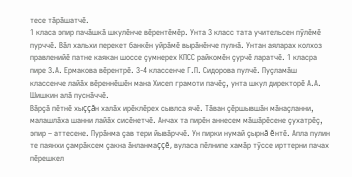тесе тăрăшатчĕ.
1 класа эпир пачăшкă шкулĕнче вĕрентĕмĕр. Унта 3 класс тата учительсен пÿлĕмĕ пурччĕ. Вăл хальхи перекет банкĕн уйрăмĕ вырăнĕнче пулнă. Унтан аяларах колхоз правленийĕ патне каякан шоссе çумнерех КПСС райкомĕн çурчĕ ларатчĕ. 1 класра пире З.А. Ермакова вĕрентрĕ. 3-4 классенче Г.П. Сидорова пулчĕ. Пуçламăш классенче лайăх вĕреннĕшĕн мана Хисеп грамоти пачĕç, унта шкул директорĕ А.А. Шишкин алă пуснăччĕ.
Вăрçă пĕтнĕ хыççăн халăх ирĕклĕрех сывлса ячĕ. Тăван çĕршывшăн мăнаçланни, малашлăха шанни лайăх сисĕнетчĕ. Анчах та пирĕн аннесем мăшăрĕсене çухатрĕç, эпир – аттесене. Пурăнма çав тери йывăрччĕ. Ун пирки нумай çырнă ĕнтĕ. Апла пулин те паянхи çамрăксем çакна ăнланмаççĕ, вуласа пĕлнипе хамăр тÿссе ирттерни пачах пĕрешкел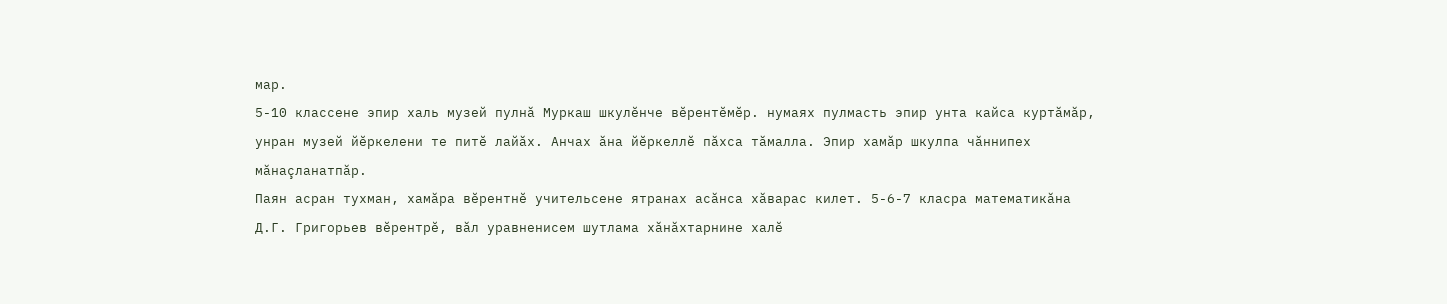мар.
5-10 классене эпир халь музей пулнă Муркаш шкулĕнче вĕрентĕмĕр. нумаях пулмасть эпир унта кайса куртăмăр, унран музей йĕркелени те питĕ лайăх. Анчах ăна йĕркеллĕ пăхса тăмалла. Эпир хамăр шкулпа чăннипех мăнаçланатпăр.
Паян асран тухман, хамăра вĕрентнĕ учительсене ятранах асăнса хăварас килет. 5-6-7 класра математикăна Д.Г. Григорьев вĕрентрĕ, вăл уравненисем шутлама хăнăхтарнине халĕ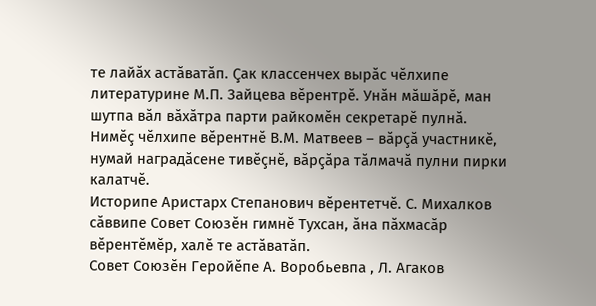те лайăх астăватăп. Çак классенчех вырăс чĕлхипе литературине М.П. Зайцева вĕрентрĕ. Унăн мăшăрĕ, ман шутпа вăл вăхăтра парти райкомĕн секретарĕ пулнă. Нимĕç чĕлхипе вĕрентнĕ В.М. Матвеев – вăрçă участникĕ, нумай наградăсене тивĕçнĕ, вăрçăра тăлмачă пулни пирки калатчĕ.
Историпе Аристарх Степанович вĕрентетчĕ. С. Михалков сăввипе Совет Союзĕн гимнĕ Тухсан, ăна пăхмасăр вĕрентĕмĕр, халĕ те астăватăп.
Совет Союзĕн Геройĕпе А. Воробьевпа , Л. Агаков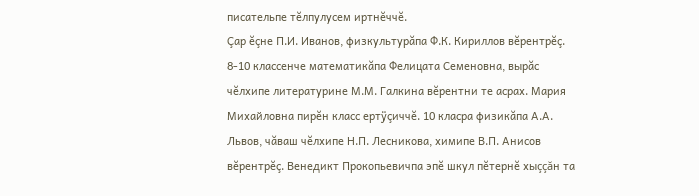писательпе тĕлпулусем иртнĕччĕ.
Çар ĕçне П.И. Иванов, физкультурăпа Ф.К. Кириллов вĕрентрĕç. 8-10 классенче математикăпа Фелицата Семеновна, вырăс чĕлхипе литературине М.М. Галкина вĕрентни те асрах. Мария Михайловна пирĕн класс ертÿçиччĕ. 10 класра физикăпа А.А. Львов, чăваш чĕлхипе Н.П. Лесникова, химипе В.П. Анисов вĕрентрĕç. Венедикт Прокопьевичпа эпĕ шкул пĕтернĕ хыççăн та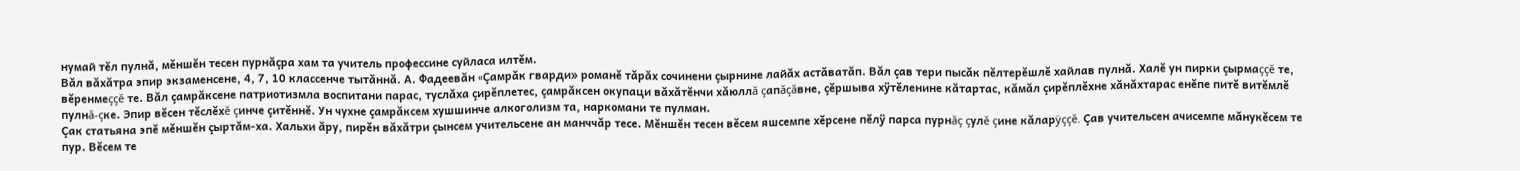нумай тĕл пулнă, мĕншĕн тесен пурнăçра хам та учитель профессине суйласа илтĕм.
Вăл вăхăтра эпир экзаменсене, 4, 7, 10 классенче тытăннă. А. Фадеевăн «Çамрăк гварди» романĕ тăрăх сочинени çырнине лайăх астăватăп. Вăл çав тери пысăк пĕлтерĕшлĕ хайлав пулнă. Халĕ ун пирки çырмаççĕ те, вĕренмеççĕ те. Вăл çамрăксене патриотизмла воспитани парас, туслăха çирĕплетес, çамрăксен окупаци вăхăтĕнчи хăюллă çапăçăвне, çĕршыва хÿтĕленине кăтартас, кăмăл çирĕплĕхне хăнăхтарас енĕпе питĕ витĕмлĕ пулнă-çке. Эпир вĕсен тĕслĕхĕ çинче çитĕннĕ. Ун чухне çамрăксем хушшинче алкоголизм та, наркомани те пулман.
Çак статьяна эпĕ мĕншĕн çыртăм-ха. Хальхи ăру, пирĕн вăхăтри çынсем учительсене ан манччăр тесе. Мĕншĕн тесен вĕсем яшсемпе хĕрсене пĕлÿ парса пурнăç çулĕ çине кăларÿççĕ. Çав учительсен ачисемпе мăнукĕсем те пур. Вĕсем те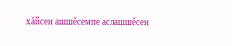хăйсен ашшĕсемпе аслашшĕсен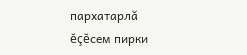пархатарлă ĕçĕсем пирки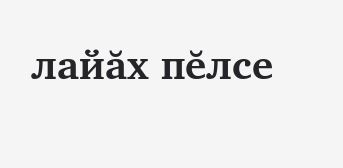лайăх пĕлсе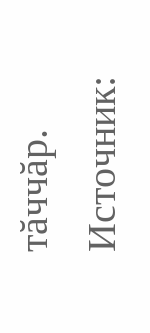тăччăр.
Источник: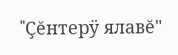"Çĕнтерÿ ялавĕ"